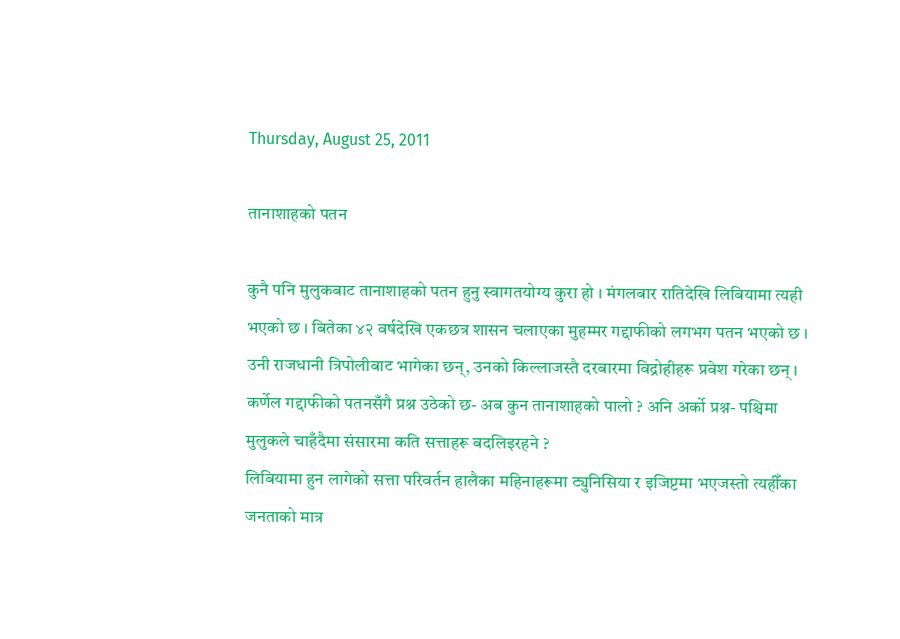Thursday, August 25, 2011

तानाशाहको पतन

कुनै पनि मुलुकबाट तानाशाहको पतन हुनु स्वागतयोग्य कुरा हो । मंगलबार रातिदेखि लिबियामा त्यही भएको छ । बितेका ४२ वर्षदेखि एकछत्र शासन चलाएका मुहम्मर गद्दाफीको लगभग पतन भएको छ । उनी राजधानी त्रिपोलीबाट भागेका छन्, उनको किल्लाजस्तै दरबारमा विद्रोहीहरू प्रवेश गरेका छन् । कर्णेल गद्दाफीको पतनसँगै प्रश्न उठेको छ- अब कुन तानाशाहको पालो ? अनि अर्को प्रश्न- पश्चिमा मुलुकले चाहँदैमा संसारमा कति सत्ताहरू बदलिइरहने ?
लिबियामा हुन लागेको सत्ता परिवर्तन हालैका महिनाहरूमा ट्युनिसिया र इजिप्टमा भएजस्तो त्यहीँका जनताको मात्र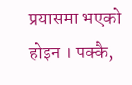प्रयासमा भएको होइन । पक्कै,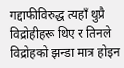गद्दाफीविरुद्ध त्यहाँ थुप्रै विद्रोहीहरू थिए र तिनले विद्रोहको झन्डा मात्र होइन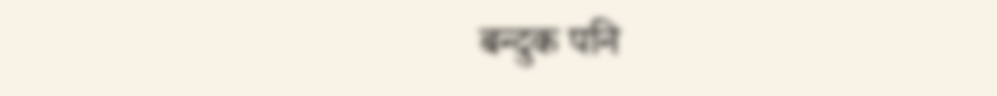बन्दुक पनि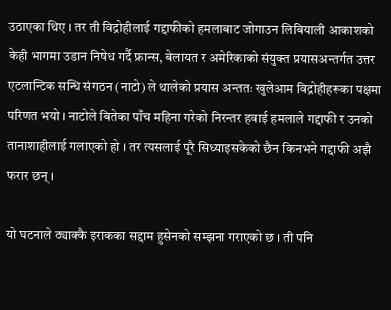उठाएका थिए । तर ती विद्रोहीलाई गद्दाफीको हमलाबाट जोगाउन लिबियाली आकाशको केही भागमा उडान निषेध गर्दै फ्रान्स, बेलायत र अमेरिकाको संयुक्त प्रयासअन्तर्गत उत्तर एटलान्टिक सन्धि संगठन (नाटो) ले थालेको प्रयास अन्ततः खुलेआम विद्रोहीहरूका पक्षमा परिणत भयो । नाटोले बितेका पाँच महिना गरेको निरन्तर हवाई हमलाले गद्दाफी र उनको तानाशाहीलाई गलाएको हो । तर त्यसलाई पूरै सिध्याइसकेको छैन किनभने गद्दाफी अझै फरार छन् ।

यो घटनाले ठ्याक्कै इराकका सद्दाम हुसेनको सम्झना गराएको छ । ती पनि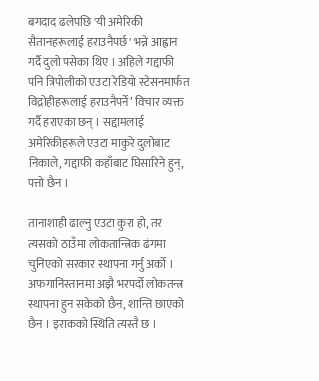बगदाद ढलेपछि 'यी अमेरिकी सैतानहरूलाई हराउनैपर्छ' भन्ने आह्वान गर्दै दुलो पसेका थिए । अहिले गद्दाफी पनि त्रिपोलीको एउटा रेडियो स्टेसनमार्फत विद्रोहीहरूलाई हराउनैपर्ने’ विचार व्यक्त गर्दै हराएका छन् । सद्दामलाई अमेरिकीहरूले एउटा माकुरे दुलोबाट निकाले, गद्दाफी कहाँबाट घिसारिने हुन्, पत्तो छैन ।

तानाशाही ढाल्नु एउटा कुरा हो, तर त्यसको ठाउँमा लोकतान्त्रिक ढंगमा चुनिएको सरकार स्थापना गर्नु अर्को । अफगानिस्तानमा अझै भरपर्दो लोकतन्त्र स्थापना हुन सकेको छैन, शान्ति छाएको छैन । इराकको स्थिति त्यस्तै छ ।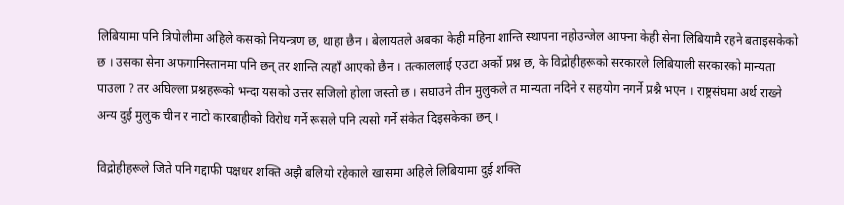लिबियामा पनि त्रिपोलीमा अहिले कसको नियन्त्रण छ, थाहा छैन । बेलायतले अबका केही महिना शान्ति स्थापना नहोउन्जेल आफ्ना केही सेना लिबियामै रहने बताइसकेको छ । उसका सेना अफगानिस्तानमा पनि छन् तर शान्ति त्यहाँ आएको छैन । तत्काललाई एउटा अर्को प्रश्न छ, के विद्रोहीहरूको सरकारले लिबियाली सरकारको मान्यता पाउला ? तर अघिल्ला प्रश्नहरूको भन्दा यसको उत्तर सजिलो होला जस्तो छ । सघाउने तीन मुलुकले त मान्यता नदिने र सहयोग नगर्ने प्रश्नै भएन । राष्ट्रसंघमा अर्थ राख्ने अन्य दुई मुलुक चीन र नाटो कारबाहीको विरोध गर्ने रूसले पनि त्यसो गर्ने संकेत दिइसकेका छन् ।

विद्रोहीहरूले जिते पनि गद्दाफी पक्षधर शक्ति अझै बलियो रहेकाले खासमा अहिले लिबियामा दुई शक्ति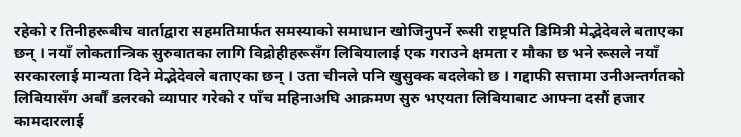रहेको र तिनीहरूबीच वार्ताद्वारा सहमतिमार्फत समस्याको समाधान खोजिनुपर्ने रूसी राष्ट्रपति डिमित्री मेद्भेदेवले बताएका छन् । नयाँ लोकतान्त्रिक सुरुवातका लागि विद्रोहीहरूसँग लिबियालाई एक गराउने क्षमता र मौका छ भने रूसले नयाँ सरकारलाई मान्यता दिने मेद्भेदेवले बताएका छन् । उता चीनले पनि खुसुक्क बदलेको छ । गद्दाफी सत्तामा उनीअन्तर्गतको लिबियासँग अर्बौं डलरको व्यापार गरेको र पाँच महिनाअघि आक्रमण सुरु भएयता लिबियाबाट आफ्ना दसौं हजार कामदारलाई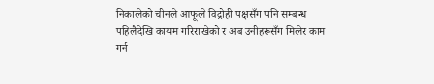निकालेको चीनले आफूले विद्रोही पक्षसँग पनि सम्बन्ध पहिलैदेखि कायम गरिराखेको र अब उनीहरूसँग मिलेर काम गर्न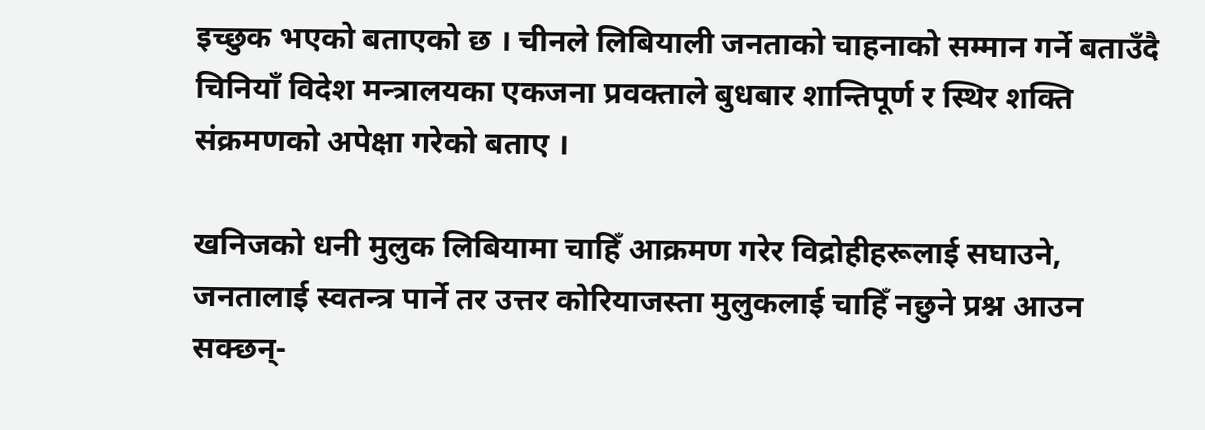इच्छुक भएको बताएको छ । चीनले लिबियाली जनताको चाहनाको सम्मान गर्ने बताउँदै चिनियाँ विदेश मन्त्रालयका एकजना प्रवक्ताले बुधबार शान्तिपूर्ण र स्थिर शक्ति संक्रमणको अपेक्षा गरेको बताए ।

खनिजको धनी मुलुक लिबियामा चाहिँ आक्रमण गरेर विद्रोहीहरूलाई सघाउने, जनतालाई स्वतन्त्र पार्ने तर उत्तर कोरियाजस्ता मुलुकलाई चाहिँ नछुने प्रश्न आउन सक्छन्-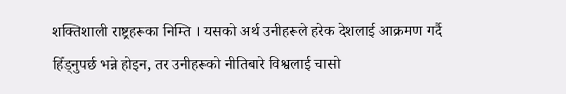शक्तिशाली राष्ट्रहरूका निम्ति । यसको अर्थ उनीहरूले हरेक देशलाई आक्रमण गर्दै हिँड्नुपर्छ भन्ने होइन, तर उनीहरूको नीतिबारे विश्वलाई चासो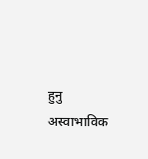हुनु अस्वाभाविक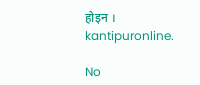होइन । kantipuronline.

No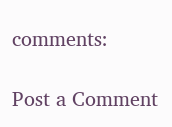comments:

Post a Comment